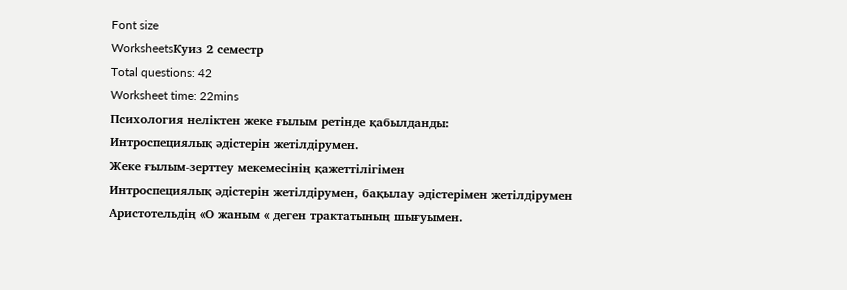Font size
WorksheetsКуиз 2 семестр
Total questions: 42
Worksheet time: 22mins
Психология неліктен жеке ғылым ретінде қабылданды:
Интроспециялық әдістерін жетілдірумен.
Жеке ғылым-зерттеу мекемесінің қажеттілігімен
Интроспециялық әдістерін жетілдірумен, бақылау әдістерімен жетілдірумен
Аристотельдің «О жаным « деген трактатының шығуымен.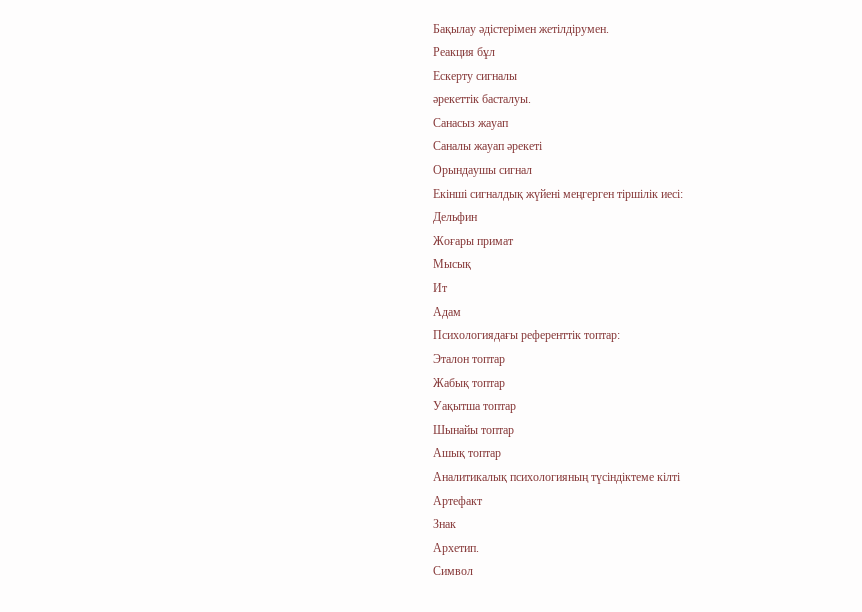Бақылау әдістерімен жетілдірумен.
Реакция бұл
Ескерту сигналы
әрекеттік басталуы.
Санасыз жауап
Саналы жауап әрекеті
Орындаушы сигнал
Екінші сигналдық жүйені меңгерген тіршілік иесі:
Дельфин
Жоғары примат
Мысық
Ит
Адам
Психологиядағы референттік топтар:
Эталон топтар
Жабық топтар
Уақытша топтар
Шынайы топтар
Ашық топтар
Аналитикалық психологияның түсіндіктеме кілті
Артефакт
Знак
Архетип.
Символ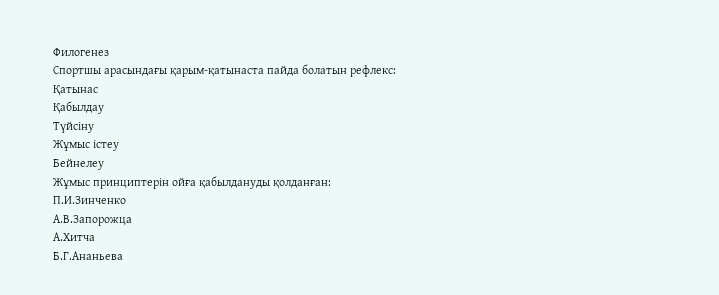Филогенез
Спортшы арасындағы қарым-қатынаста пайда болатын рефлекс:
Қатынас
Қабылдау
Түйсіну
Жұмыс істеу
Бейнелеу
Жұмыс принциптерін ойға қабылдануды қолданған:
П.И.Зинченко
А.В.Запорожца
А.Хитча
Б.Г.Ананьева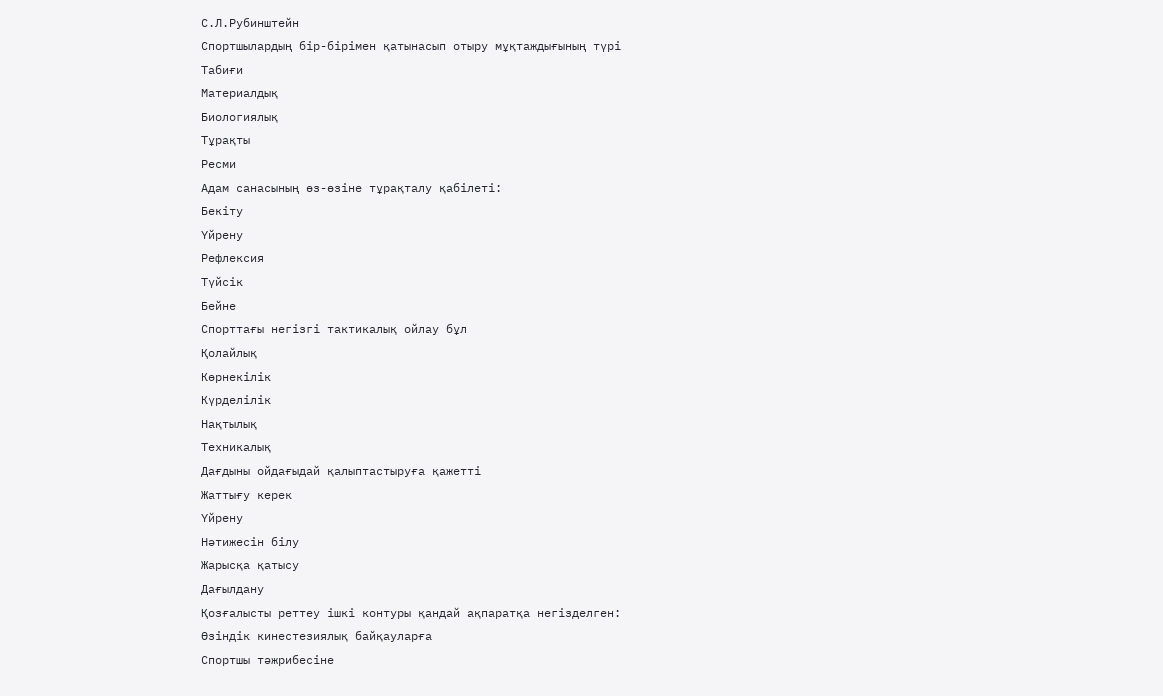С.Л.Рубинштейн
Спортшылардың бір-бірімен қатынасып отыру мұқтаждығының түрі
Табиғи
Материалдық
Биологиялық
Тұрақты
Ресми
Адам санасының өз-өзіне тұрақталу қабілеті:
Бекіту
Үйрену
Рефлексия
Түйсік
Бейне
Спорттағы негізгі тактикалық ойлау бұл
Қолайлық
Көрнекілік
Күрделілік
Нақтылық
Техникалық
Дағдыны ойдағыдай қалыптастыруға қажетті
Жаттығу керек
Үйрену
Нәтижесін білу
Жарысқа қатысу
Дағылдану
Қозғалысты реттеу ішкі контуры қандай ақпаратқа негізделген:
Өзіндік кинестезиялық байқауларға
Спортшы тәжрибесіне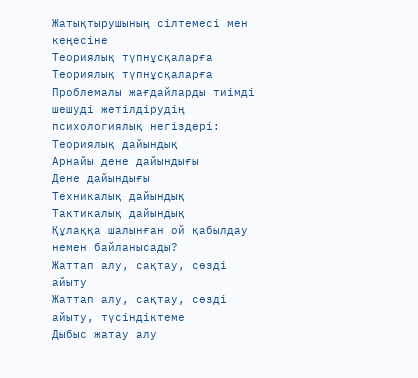Жатықтырушының сілтемесі мен кеңесіне
Теориялық түпнұсқаларға
Теориялық түпнұсқаларға
Проблемалы жағдайларды тиімді шешуді жетілдірудің психологиялық негіздері:
Теориялық дайындық
Арнайы дене дайындығы
Дене дайындығы
Техникалық дайындық
Тактикалық дайындық
Құлаққа шалынған ой қабылдау немен байланысады?
Жаттап алу, сақтау, сөзді айыту
Жаттап алу, сақтау, сөзді айыту, түсіндіктеме
Дыбыс жатау алу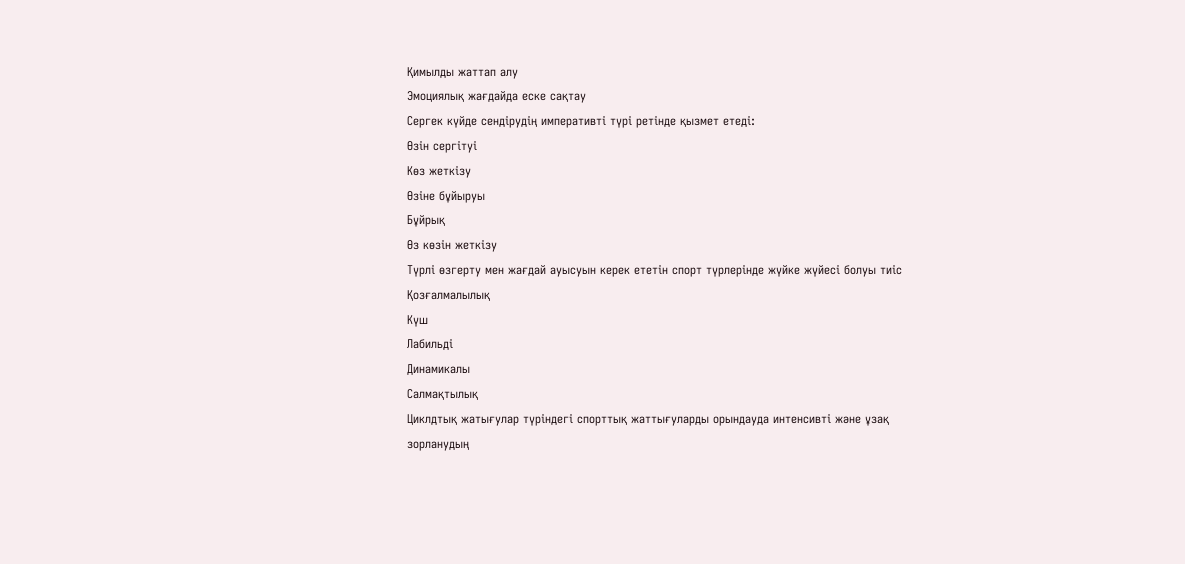Қимылды жаттап алу
Эмоциялық жағдайда еске сақтау
Сергек күйде сендірудің императивті түрі ретінде қызмет етеді:
Өзін сергітуі
Көз жеткізу
Өзіне бұйыруы
Бұйрық
Өз көзін жеткізу
Түрлі өзгерту мен жағдай ауысуын керек ететін спорт түрлерінде жүйке жүйесі болуы тиіс
Қозғалмалылық
Күш
Лабильді
Динамикалы
Салмақтылық
Циклдтық жатығулар түріндегі спорттық жаттығуларды орындауда интенсивті және ұзақ зорланудың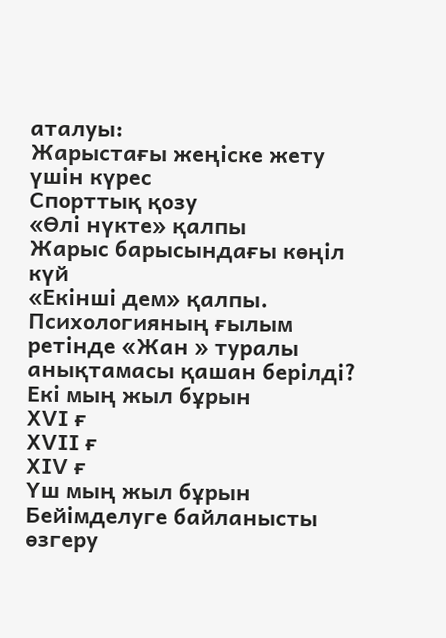аталуы:
Жарыстағы жеңіске жету үшін күрес
Спорттық қозу
«Өлі нүкте» қалпы
Жарыс барысындағы көңіл күй
«Екінші дем» қалпы.
Психологияның ғылым ретінде «Жан » туралы анықтамасы қашан берілді?
Екі мың жыл бұрын
ХVІ ғ
ХVІІ ғ
ХІV ғ
Үш мың жыл бұрын
Бейімделуге байланысты өзгеру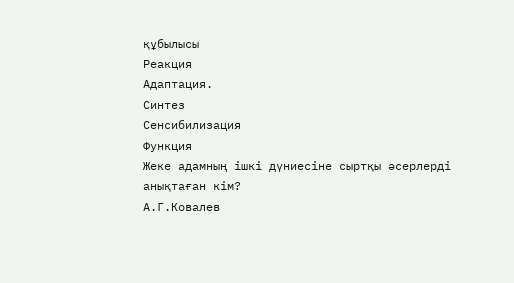құбылысы
Реакция
Адаптация.
Синтез
Сенсибилизация
Функция
Жеке адамның ішкі дүниесіне сыртқы әсерлерді анықтаған кім?
А.Г.Ковалев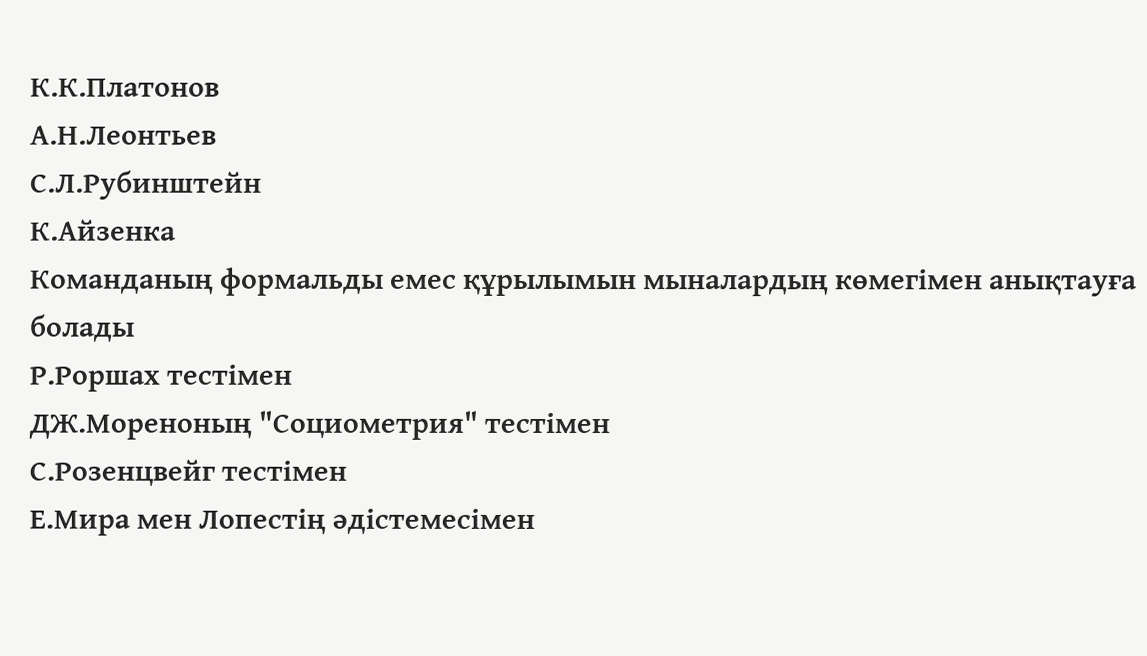К.К.Платонов
А.Н.Леонтьев
С.Л.Рубинштейн
К.Айзенка
Команданың формальды емес құрылымын мыналардың көмегімен анықтауға болады
Р.Роршах тестімен
ДЖ.Мореноның "Социометрия" тестімен
С.Розенцвейг тестімен
Е.Мира мен Лопестің әдістемесімен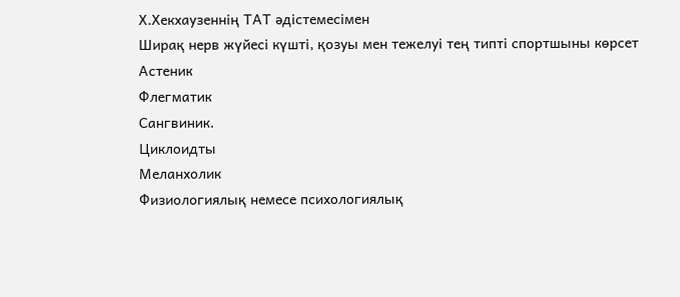Х.Хекхаузеннің ТАТ әдістемесімен
Ширақ нерв жүйесі күшті, қозуы мен тежелуі тең типті спортшыны көрсет
Астеник
Флегматик
Сангвиник.
Циклоидты
Меланхолик
Физиологиялық немесе психологиялық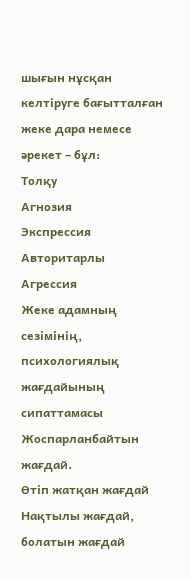шығын нұсқан келтіруге бағытталған жеке дара немесе әрекет – бұл:
Толқу
Агнозия
Экспрессия
Авторитарлы
Агрессия
Жеке адамның сезімінің, психологиялық жағдайының сипаттамасы
Жоспарланбайтын жағдай.
Өтіп жатқан жағдай
Нақтылы жағдай, болатын жағдай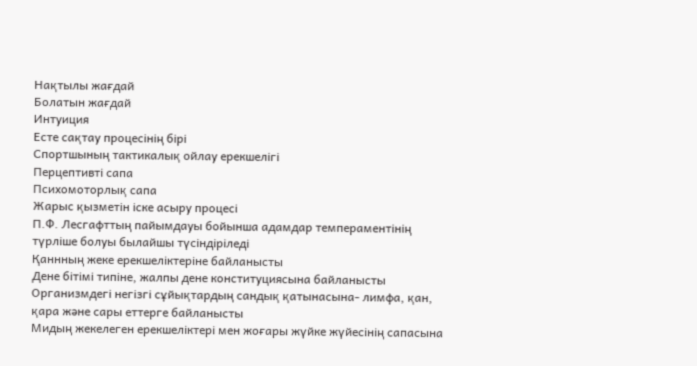Нақтылы жағдай
Болатын жағдай
Интуиция
Есте сақтау процесінің бірі
Спортшының тактикалық ойлау ерекшелігі
Перцептивті сапа
Психомоторлық сапа
Жарыс қызметін іске асыру процесі
П.Ф. Лесгафттың пайымдауы бойынша адамдар темпераментінің түрліше болуы былайшы түсіндіріледі
Қаннның жеке ерекшеліктеріне байланысты
Дене бітімі типіне, жалпы дене конституциясына байланысты
Организмдегі негізгі сұйықтардың сандық қатынасына- лимфа, қан, қара және сары еттерге байланысты
Мидың жекелеген ерекшеліктері мен жоғары жүйке жүйесінің сапасына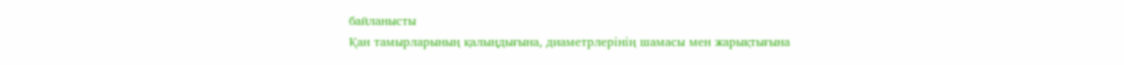байланысты
Қан тамырларының қалыңдығына, диаметрлерінің шамасы мен жарықтығына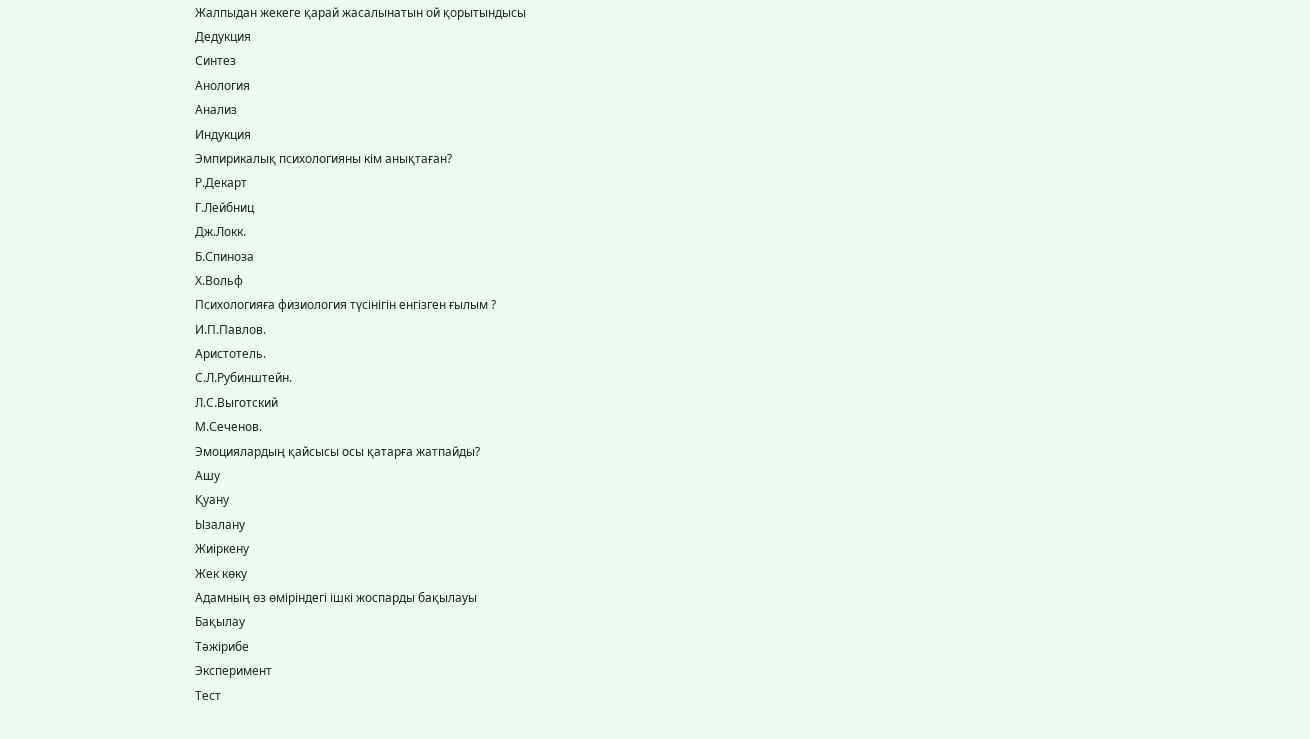Жалпыдан жекеге қарай жасалынатын ой қорытындысы
Дедукция
Синтез
Анология
Анализ
Индукция
Эмпирикалық психологияны кім анықтаған?
Р.Декарт
Г.Лейбниц
Дж.Локк.
Б.Спиноза
Х.Вольф
Психологияға физиология түсінігін енгізген ғылым ?
И.П.Павлов.
Аристотель.
С.Л.Рубинштейн.
Л.С.Выготский
М.Сеченов.
Эмоциялардың қайсысы осы қатарға жатпайды?
Ашу
Қуану
Ызалану
Жиіркену
Жек көку
Адамның өз өміріндегі ішкі жоспарды бақылауы
Бақылау
Тәжірибе
Эксперимент
Тест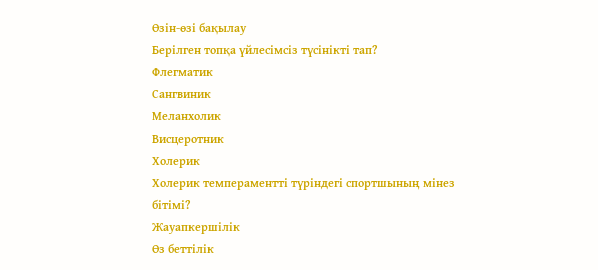Өзін-өзі бақылау
Берілген топқа үйлесімсіз түсінікті тап?
Флегматик
Сангвиник
Меланхолик
Висцеротник
Холерик
Холерик темпераментті түріндегі спортшының мінез бітімі?
Жауапкершілік
Өз беттілік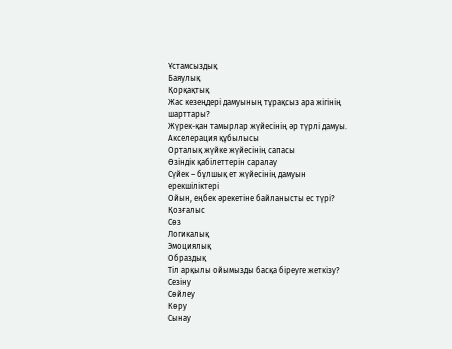Ұстамсыздық
Баяулық
Қорқақтық
Жас кезеңдері дамуының тұрақсыз ара жігінің шарттары?
Жүрек-қан тамырлар жүйесінің әр түрлі дамуы.
Акселерация құбылысы
Орталық жүйке жүйесінің сапасы
Өзіндік қабілеттерін саралау
Сүйек – бұлшық ет жүйесінің дамуын ерекшіліктері
Ойын, еңбек әрекетіне байланысты ес түрі?
Қозғалыс
Сөз
Логикалық
Эмоциялық
Образдық
Тіл арқылы ойымызды басқа біреуге жеткізу?
Сезіну
Сөйлеу
Көру
Сынау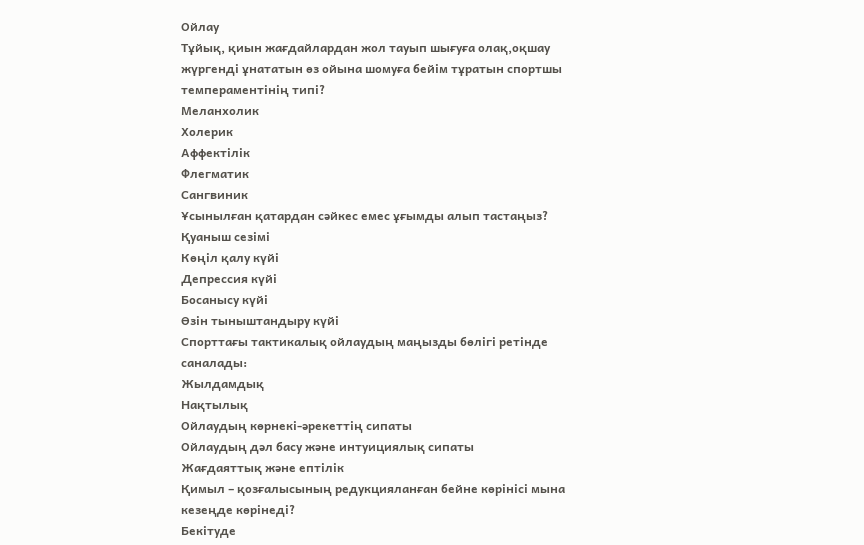Ойлау
Тұйық, қиын жағдайлардан жол тауып шығуға олақ,оқшау жүргенді ұнататын өз ойына шомуға бейім тұратын спортшы темпераментінің типі?
Меланхолик
Холерик
Аффектілік
Флегматик
Сангвиник
Ұсынылған қатардан сәйкес емес ұғымды алып тастаңыз?
Қуаныш сезімі
Көңіл қалу күйі
Депрессия күйі
Босанысу күйі
Өзін тыныштандыру күйі
Спорттағы тактикалық ойлаудың маңызды бөлігі ретінде саналады:
Жылдамдық
Нақтылық
Ойлаудың көрнекі-әрекеттің сипаты
Ойлаудың дәл басу және интуициялық сипаты
Жағдаяттық және ептілік
Қимыл – қозғалысының редукцияланған бейне көрінісі мына кезеңде көрінеді?
Бекітуде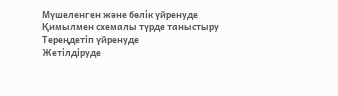Мүшеленген және бөлік үйренуде
Қимылмен схемалы түрде таныстыру
Тереңдетіп үйренуде
Жетілдіруде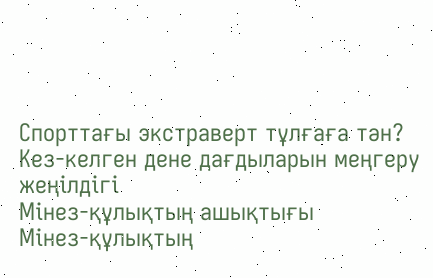Спорттағы экстраверт тұлғаға тән?
Кез-келген дене дағдыларын меңгеру жеңілдігі
Мінез-құлықтың ашықтығы
Мінез-құлықтың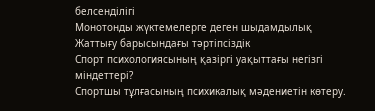белсенділігі
Монотонды жүктемелерге деген шыдамдылық
Жаттығу барысындағы тәртіпсіздік
Спорт психологиясының қазіргі уақыттағы негізгі міндеттері?
Спортшы тұлғасының психикалық мәдениетін көтеру.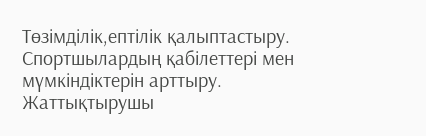Төзімділік,ептілік қалыптастыру.
Спортшылардың қабілеттері мен мүмкіндіктерін арттыру.
Жаттықтырушы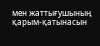мен жаттығушының қарым-қатынасын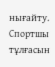нығайту.
Спортшы тұлғасын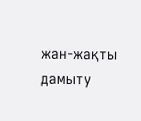жан-жақты дамыту